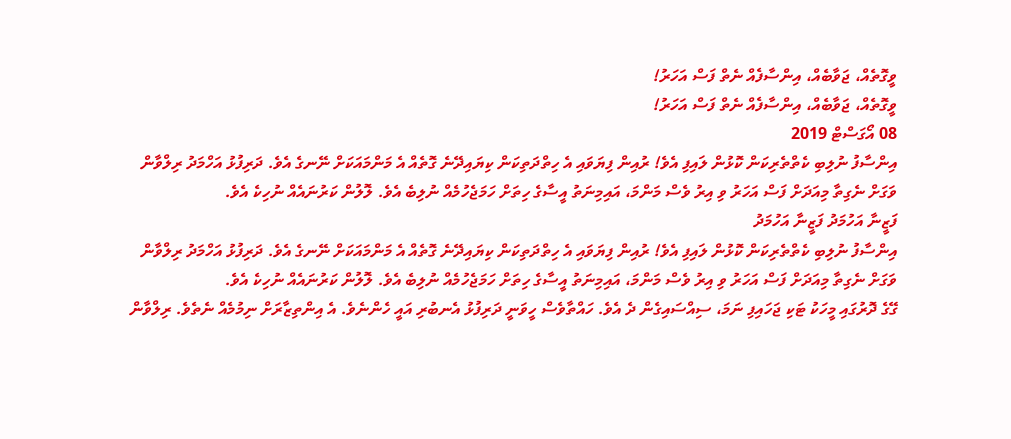ވީގޮތެއް، ޖަވާބެއް، އިންސާފެއް ނެތް ފަސް އަހަރު!
ވީގޮތެއް، ޖަވާބެއް، އިންސާފެއް ނެތް ފަސް އަހަރު!
08 އޯގަސްޓް 2019
އިންސާފު ނުލިބި ކެތްތެރިކަން ކޮޅުން ލައިފި އެވެ! ރުއިން ފިޔަވައި އެ ހިތްދަތިކަން ކިޔައިދޭނެ ގޮތެއް އެ މަންމައަކަށް ނޭނގެ އެވެ. ދަރިފުޅު އަހްމަދު ރިލްވާން ވަގަށް ނެގިތާ މިއަދަށް ފަސް އަހަރު ވި އިރު ވެސް މަންމަ، އައިމިނަތު އީސާގެ ހިތަށް ހަމަޖެހުމެއް ނުލިބެ އެވެ. ލޮލުން ކަރުނައެއް ނުހިކެ އެވެ.
ފަޒީނާ އަހުމަދު ފަޒީނާ އަހުމަދު
އިންސާފު ނުލިބި ކެތްތެރިކަން ކޮޅުން ލައިފި އެވެ! ރުއިން ފިޔަވައި އެ ހިތްދަތިކަން ކިޔައިދޭނެ ގޮތެއް އެ މަންމައަކަށް ނޭނގެ އެވެ. ދަރިފުޅު އަހްމަދު ރިލްވާން ވަގަށް ނެގިތާ މިއަދަށް ފަސް އަހަރު ވި އިރު ވެސް މަންމަ، އައިމިނަތު އީސާގެ ހިތަށް ހަމަޖެހުމެއް ނުލިބެ އެވެ. ލޮލުން ކަރުނައެއް ނުހިކެ އެވެ.
ގޭގެ ދޮރުގައި މީހަކު ޓަކި ޖަހައިފި ނަމަ، ސިއްސައިގެން ދެ އެވެ. ހައްތާވެސް ހީވަނީ ދަރިފުޅު އެނބުރި އައީ ހެންނެވެ. އެ އިންތިޒާރަށް ނިމުމެއް ނެތެވެ. ރިލްވާން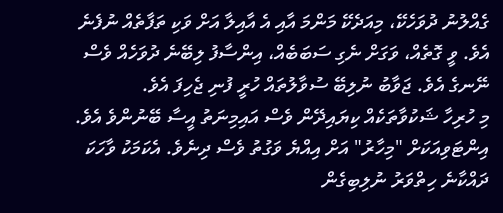ގެއްލުނު ދުވަހެކޭ، މިއަދެކޭ މަންމަ އާއި އެ އާއިލާ އަށް ވަކި ތަފާތެއް ނުފެނެ އެވެ. ވީ ގޮތެއް، ވަގަށް ނެގި ސަބަބެއް، އިންސާފު ލިބޭނެ ދުވަހެއް ވެސް ނޭނގެ އެވެ. ޖަވާބު ނުލިބޭ ސުވާލުތައް ހުރީ ފުނި ޖެހިފަ އެވެ.
މި ހުރިހާ ޝަކުވާތަކެއް ކިޔައިދޭން ވެސް އައިމިނަތު އީސާ ބޭނުންވެ އެވެ. އިންޓަވިއަކަށް "މިހާރު" އަށް އިއްޔެ ވަގުތު ވެސް ދިނެވެ. އެކަމަކު ވާހަކަ ދައްކާނެ ހިތްވަރު ނުލިބިގެން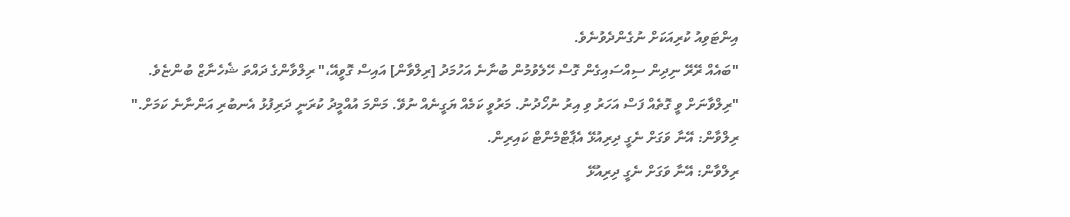އިންޓަވިއު ކުރިއަކަށް ނުގެންދެވުނެވެ.
"ބައެއް ރޭރޭ ނިދިން ސިއްސައިގެން ގޮސް ހޭލެވުމުން ބުނާނެ އަހުމަދު [ރިލްވާން] އައިސް ގޮވީއޭ،" ރިލްވާންގެ ދައްތަ ޝެހެނާޒް ބުންޏެވެ.
"ރިލްވާނަށް ވީ ގޮތެއް ފަސް އަހަރު ވި އިރު ނުހޯދުނު. މަރުވީ ކަމެއް ޔަގީނެއް ނުވޭ. މަންމަ އުއްމީދު ކުރަނީ ދަރިފުޅު އެނބުރި އަންނާނެ ކަމަށް."
ރިލްވާން: އޭނާ ވަގަށް ނެގީ ދިރިއުޅޭ އެޕާޓްމެންޓް ކައިރިން.
ރިލްވާން: އޭނާ ވަގަށް ނެގީ ދިރިއުޅޭ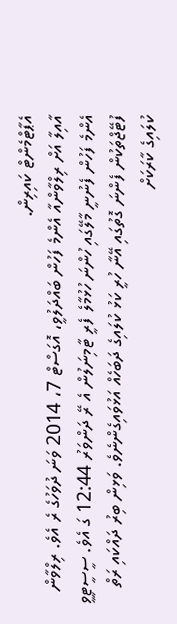އެޕާޓްމެންޓް ކައިރިން.
އާއިލާ އަށް ރިލްވާންއާ އެންމެ ފަހުން ބައްދަލުވީ، އޮގަސްޓް 7، 2014 ވަނަ ދުވަހުގެ ރެ އެވެ. ރިލްވާން އެންމެ ފަހުން ފެނުނީ މާލޭގައި ހުންނަ ހުޅުމާލެ ފެރީ ޓާމިނަލުން އެ ރޭ ދަންވަރު 12:44 ގަ އެވެ. ސީސީޓީވީ ފުޓޭޖްތަކުން ފެންނަ ގޮތުގައި އޭނާ ހުރީ ކަޅު ކުލައިގެ ދަބަހެއް އަޅުވައިގެންނެވެ. ވަޅިން ބިރު ދައްކައި ރަތް ކުލައިގެ ކާރަކަށް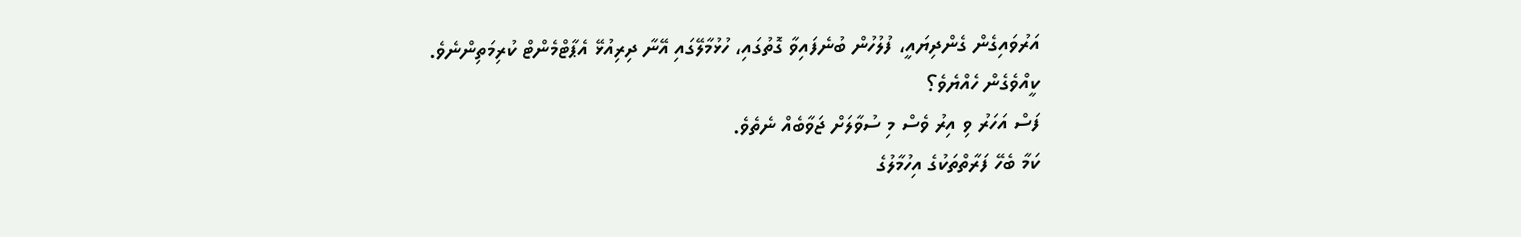އަރުވައިގެން ގެންދިޔައީ، ފުލުހުން ބުނެފައިވާ ގޮތުގައި، ހުޅުމާލޭގައި އޭނާ ދިރިއުޅޭ އެޕާޓްމެންޓް ކުރިމަތިންނެވެ.
ކީއްވެގެން ހެއްޔެވެ؟
ފަސް އަހަރު ވި އިރު ވެސް މި ސުވާލަށް ޖަވާބެއް ނެތެވެ.
ކަމާ ބެހޭ ފަރާތްތަކުގެ އިހުމާލުގެ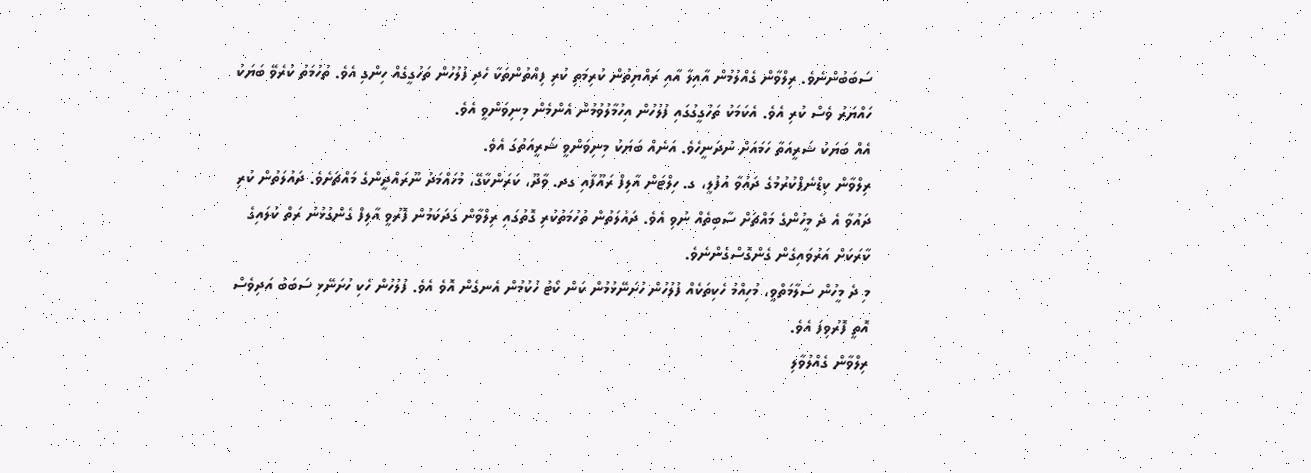ސަބަބުންނެވެ. ރިލްވާން ގެއްލުމުން އާއިލާ އާއި ރައްޔިތުން ކުރިމަތި ކުރި ފިއްތުންތަކާ ހެދި ފުލުހުން ތަހުގީގެއް ހިންގި އެވެ. ތުހުމަތު ކުރެވޭ ބަޔަކު ހައްޔަރު ވެސް ކުރި އެވެ. އެކަމަކު ތަހުގީގުގައި ފުލުހުން އިހުމާލުވުމުން އެންމެން މިނިވަންވީ އެވެ.
އެއް ބަޔަކު ޝަރީއަތާ ހަމައަށް ނުދަނީހެވެ. އަނެއް ބަޔަކު މިނިވަންވީ ޝަރީއަތުގަ އެވެ.
ރިލްވާން ކިޑްނެޕްކުރުމުގެ ދައުވާ އުފުލީ، ގ. ހިލްޓަން އާލިފް ރައޫފާއި ގދ. ވާދޫ، ކަރަންކާގޭ، މުހައްމަދު ނޫރައްދީންގެ މައްޗަށެވެ. ދައުލަތުން ކުރި ދައުވާ އެ ދެ މީހުންގެ މައްޗަށް ސާބިތެއް ނުވި އެވެ. ދައުލަތުން ތުހުމަތުކުރި ގޮތުގައި ރިލްވާން ގަދަކަމުން ފޮރުވީ އާލިފް ގެންގުޅުނު ރަތް ކުލައިގެ ކާރަކަށް އަރުވައިގެން ގެންގޮސްގެންނެވެ.
މި ދެ މީހުން ސަލާމަތްވީ، މުހިއްމު ހެކިތަކެއް ފުލުހުން ހުށަނޭޅުމުން ކަން ކޯޓު ހުކުމުން އެނގެން އޮވެ އެވެ. ފުލުހުން ހެކި ހުށަނޭޅި ސަބަބު އަދިވެސް އޮތީ ފޮރުވިފަ އެވެ.
ރިލްވާން ގެއްލުވާލި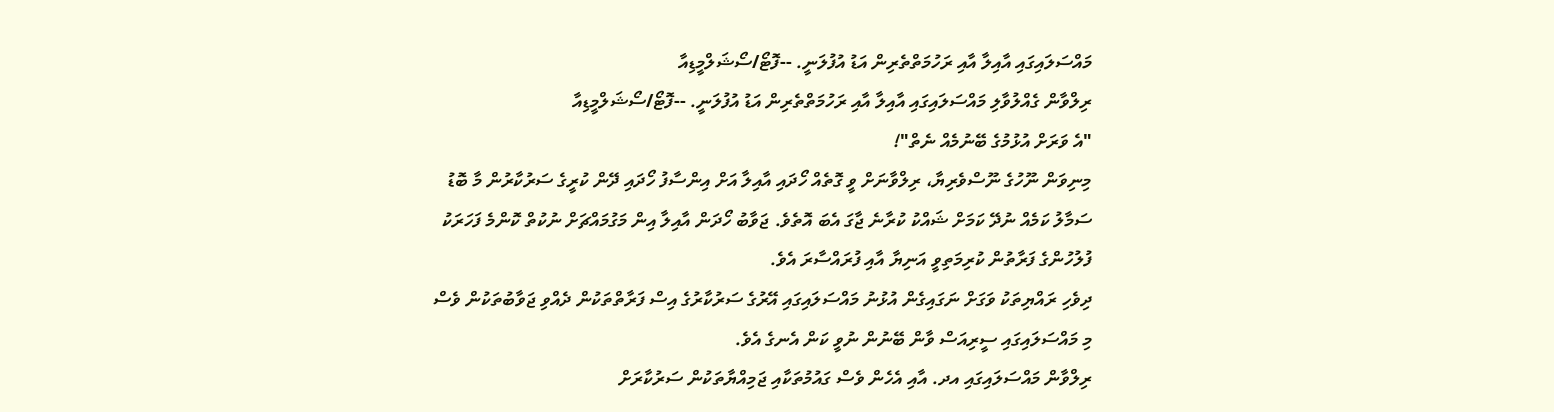މައްސަލައިގައި އާއިލާ އާއި ރަހުމަތްތެރިން އަޑު އުފުލަނީ. --ފޮޓޯ/ސޯޝަލްމީޑިއާ
ރިލްވާން ގެއްލުވާލި މައްސަލައިގައި އާއިލާ އާއި ރަހުމަތްތެރިން އަޑު އުފުލަނީ. --ފޮޓޯ/ސޯޝަލްމީޑިއާ
"އެ ވަރަށް އުޅުމުގެ ބޭނުމެއް ނެތް"!
މިނިވަން ނޫހުގެ ނޫސްވެރިޔާ، ރިލްވާނަށް ވީ ގޮތެއް ހޯދައި އާއިލާ އަށް އިންސާފު ހޯދައި ދޭން ކުރީގެ ސަރުކާރުން މާ ބޮޑު ސަމާލު ކަމެއް ނުދޭ ކަމަށް ޝައްކު ކުރާނެ ޖާގަ އެބަ އޮތެވެ. ޖަވާބު ހޯދަން އާއިލާ އިން މަގުމައްޗަށް ނުކުތް ކޮންމެ ފަހަރަކު ފުލުހުންގެ ފަރާތުން ކުރިމަތިވީ އަނިޔާ އާއި ފުރައްސާރަ އެވެ.
ދިވެހި ރައްޔިތަކު ވަގަށް ނަގައިގެން އުޅުނު މައްސަލައިގައި އޭރުގެ ސަރުކާރުގެ އިސް ފަރާތްތަކުން ދެއްވި ޖަވާބުތަކުން ވެސް މި މައްސަލައިގައި ސީރިއަސް ވާން ބޭނުން ނުވީ ކަން އެނގެ އެވެ.
ރިލްވާން މައްސަލައިގައި އދ. އާއި އެހެން ވެސް ގައުމުތަކާއި ޖަމިއްޔާތަކުން ސަރުކާރަށް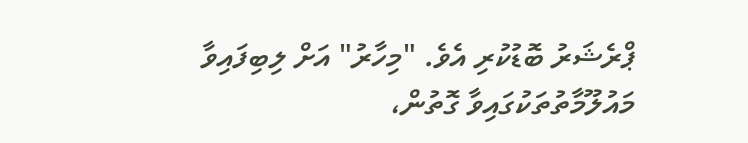ޕްރެޝަރު ބޮޑުކުރި އެވެ. "މިހާރު" އަށް ލިބިފައިވާ މައުލޫމާތުތަކުގައިވާ ގޮތުން،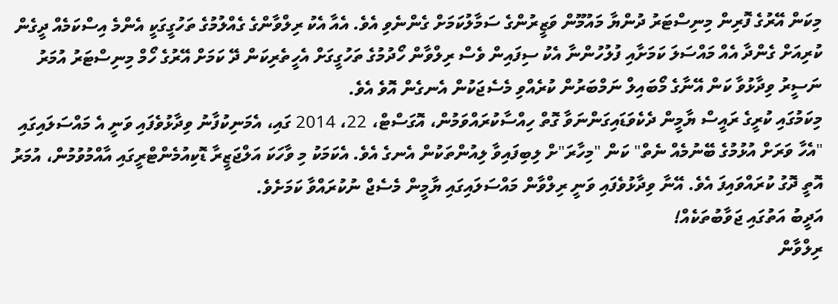މިކަން އޭރުގެ ފޮރިން މިނިސްޓަރު ދުންޔާ މައުމޫން ވަޒީރުންގެ ސަމާލުކަމަށް ގެންނެވި އެވެ. އެއާ އެކު ރިލްވާންގެ ގެއްލުމުގެ ތަހުގީގަކީ އެންމެ އިސްކަމެއް ދީގެން ކުރިއަށް ގެންދާ އެއް މައްސަލަ ކަމަށާއި ފުލުހުންނާ އެކު ސިފައިން ވެސް ރިލްވާން ހޯދުމުގެ ތަހުގީގަށް އެހީތެރިކަން ދޭ ކަމަށް އޭރުގެ ހޯމް މިނިސްޓަރު އުމަރު ނަސީރު ވިދާޅުވާ ކަން އޭނާގެ މޯބައިލް ނަމްބަރުން ކުރެއްވި މެސެޖަކުން އެނގެން އޮވެ އެވެ.
މިކަމުގައި ކުރީގެ ރައީސް ޔާމީން ދެކެވަޑައިގަންނަވާ ގޮތް ހިއްސާކުރައްވަމުން، އޮގަސްޓް، 22، 2014 ގައި، އެމަނިކުފާނު ވިދާޅުވެފައި ވަނީ އެ މައްސަލައިގައި "އެހާ ވަރަށް އުޅުމުގެ ބޭނުމެއް ނެތް" ކަން "މިހާރަ"ށް ލިބިފައިވާ ލިއުންތަކުން އެނގެ އެވެ. އެކަމަކު މި ވާހަކަ އަލްޖަޒީރާ ޑޮކިއުމެންޓްރީގައި އާއްމުވުމުން، އުމަރު އޮތީ ދޮގު ކުރައްވައިފަ އެވެ. އޭނާ ވިދާޅުވެފައި ވަނީ ރިލްވާން މައްސަލައިގައި ޔާމީން މެސެޖް ނުކުރައްވާ ކަމަށެވެ.
އަދީބު އަތުގައި ޖަވާބުތަކެއް!
ރިލްވާން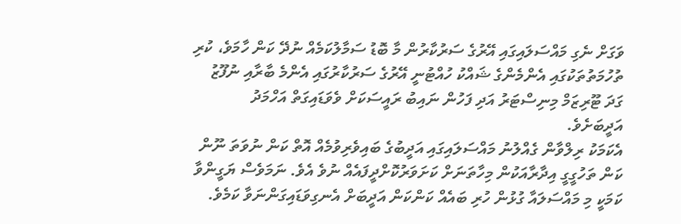ވަގަށް ނެގި މައްސަލައިގައި އޭރުގެ ސަރުކާރުން މާ ބޮޑު ސަމާލުކަމެއް ނުދޭ ކަން ހާމަވެ، ކުރި ތުހުމަތުތަކުގައި އެންމެންގެ ޝައްކު ހުއްޓުނީ އޭރުގެ ސަރުކާރުގައި އެންމެ ބާރާއި ނުފޫޒު ގަދަ ޓޫރިޒަމް މިނިސްޓަރު އަދި ފަހުން ނައިބު ރައީސަކަށް ވެވަޑައިގަތް އަހްމަދު އަދީބަށެވެ.
އެކަމަކު ރިލްވާން ގެއްލުނު މައްސަލައިގައި އަދީބުގެ ބައިވެރިވުމެއް އޮތް ކަން ނުވަތަ ނޫން ކަން ތަހުގީގީ އިދާރާއަކުން މިހާތަނަށް ކަށަވަރުކޮށްދީފައެއް ނުވެ އެވެ. ނަމަވެސް ޔަގީންވާ ކަމަކީ މި މައްސަލައާ ގުޅުން ހުރި ބައެއް ކަންކަން އަދީބަށް އެނގިވަޑައިގަންނަވާ ކަމެވެ.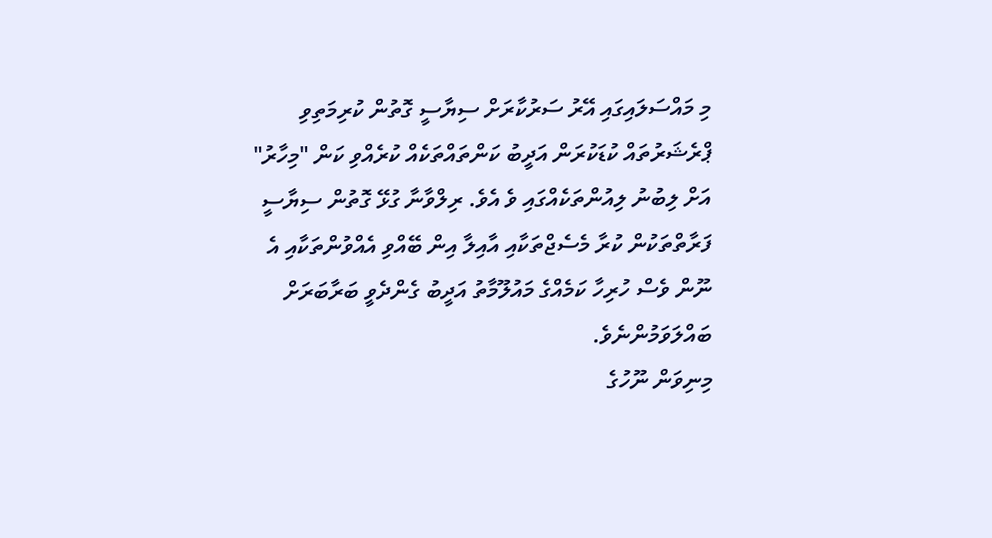މި މައްސަލައިގައި އޭރު ސަރުކާރަށް ސިޔާސީ ގޮތުން ކުރިމަތިވި ޕްރެޝަރުތައް ކުޑަކުރަން އަދީބު ކަންތައްތަކެއް ކުރެއްވި ކަން "މިހާރު" އަށް ލިބުނު ލިއުންތަކެއްގައި ވެ އެވެ. ރިލްވާނާ ގުޅޭ ގޮތުން ސިޔާސީ ފަރާތްތަކުން ކުރާ މެސެޖްތަކާއި އާއިލާ އިން ބޭއްވި އެއްވުންތަކާއި އެ ނޫން ވެސް ހުރިހާ ކަމެއްގެ މައުލޫމާތު އަދީބު ގެންދެވީ ބަރާބަރަށް ބައްލަވަމުންނެވެ.
މިނިވަން ނޫހުގެ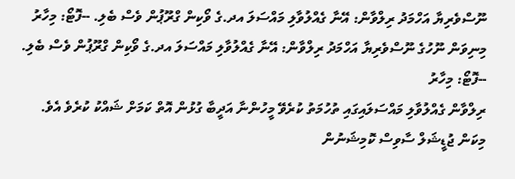ނޫސްވެރިޔާ އަހްމަދު ރިލްވާން: އޭނާ ގެއްލުވާލި މައްސަލަ އދ.ގެ ވޯކިން ގްރޫޕުން ވެސް ބެލި. --ފޮޓޯ: މިހާރު
މިނިވަން ނޫހުގެ ނޫސްވެރިޔާ އަހްމަދު ރިލްވާން: އޭނާ ގެއްލުވާލި މައްސަލަ އދ.ގެ ވޯކިން ގްރޫޕުން ވެސް ބެލި. --ފޮޓޯ: މިހާރު
ރިލްވާން ގެއްލުވާލި މައްސަލައިގައި ތުހުމަތު ކުރެވޭ މީހުންނާ އަދީބާ ގުޅުން އޮތް ކަމަށް ޝައްކު ކުރެވެ އެވެ.
މިކަން ޖުޑީޝަލް ސާވިސް ކޮމިޝަނުން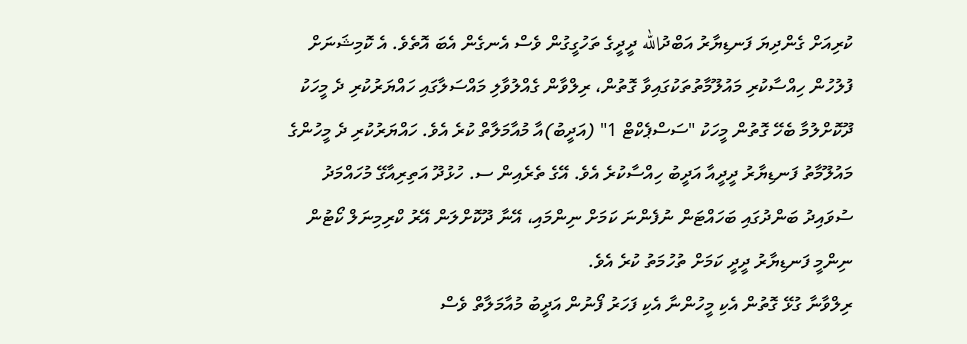ކުރިއަށް ގެންދިޔަ ފަނޑިޔާރު އަބްދުالله ދީދީގެ ތަހުގީގުން ވެސް އެނގެން އެބަ އޮތެވެ. އެ ކޮމިޝަނަށް ފުލުހުން ހިއްސާކުރި މައުލޫމާތުތަކުގައިވާ ގޮތުން، ރިލްވާން ގެއްލުވާލި މައްސަލާގައި ހައްޔަރުކުރި ދެ މީހަކު ދޫކޮށްލުމާ ބެހޭ ގޮތުން މީހަކު "ސަސްޕެކްޓް 1" (އަދީބު)އާ މުއާމަލާތް ކުރެ އެވެ. ހައްޔަރުކުރި ދެ މީހުންގެ މައުލޫމާތު ފަނޑިޔާރު ދީދީއާ އަދީބު ހިއްސާކުރެ އެވެ. އޭގެ ތެރެއިން ސ. ހުޅުދޫ އަތިރިއާގޭ މުހައްމަދު ސުވައިދު ބަންދުގައި ބަހައްޓަން ނުފެންނަ ކަމަށް ނިންމައި، އޭނާ ދޫކޮށްލަން އޭރު ކްރިމިނަލް ކޯޓުން ނިންމީ ފަނޑިޔާރު ދީދީ ކަމަށް ތުހުމަތު ކުރެ އެވެ.
ރިލްވާނާ ގުޅޭ ގޮތުން އެކި މީހުންނާ އެކި ފަހަރު ފޯނުން އަދީބު މުއާމަލާތް ވެސް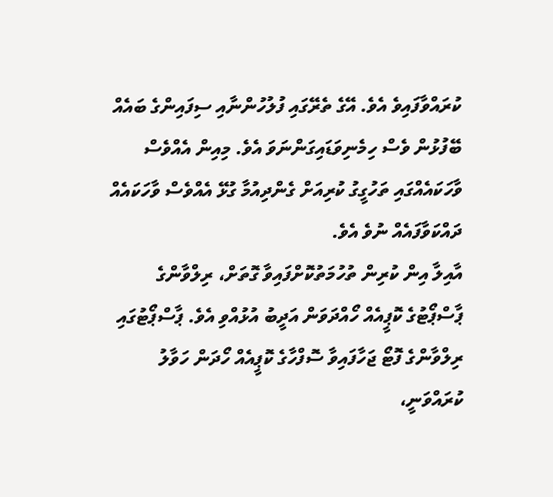ކުރައްވާފައިވެ އެވެ. އޭގެ ތެރޭގައި ފުލުހުންނާއި ސިފައިންގެ ބައެއް ބޭފުޅުން ވެސް ހިމެނިވަޑައިގަންނަވަ އެވެ. މިއިން އެއްވެސް ވާހަކައެއްގައި ތަހުގީގު ކުރިއަށް ގެންދިއުމާ ގުޅޭ އެއްވެސް ވާހަކައެއް ދައްކަވާފައެއް ނުވެ އެވެ.
އާއިލާ އިން ކުރިން ތުހުމަތުކޮށްފައިވާ ގޮތަށް، ރިލްވާންގެ ޕާސްޕޯޓުގެ ކޮޕީއެއް ހޯއްދަވަން އަދީބު އުޅުއްވި އެވެ. ޕާސްޕޯޓުގައި ރިލްވާންގެ ފޮޓޯ ޖަހާފައިވާ ސޮފްހާގެ ކޮޕީއެއް ހޯދަން ހަވާލު ކުރައްވަނީ،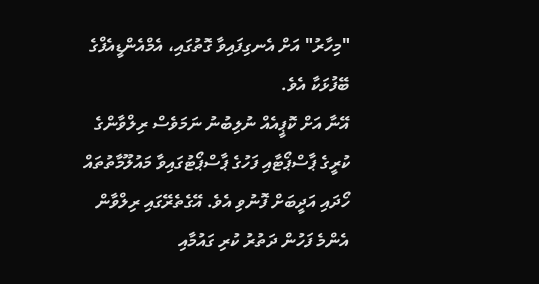"މިހާރު" އަށް އެނގިފައިވާ ގޮތުގައި، އެމްއެންޑީއެފްގެ ބޭފުޅަކާ އެވެ.
އޭނާ އަށް ކޮޕީއެއް ނުލިބުނު ނަމަވެސް ރިލްވާންގެ ކުރީގެ ޕާސްޕޯޓާއި ފަހުގެ ޕާސްޕޯޓުގައިވާ މައުލޫމާތުތައް ހޯދައި އަދީބަށް ފޮނުވި އެވެ. އޭގެތެރޭގައި ރިލްވާން އެންމެ ފަހުން ދަތުރު ކުރި ގައުމާއި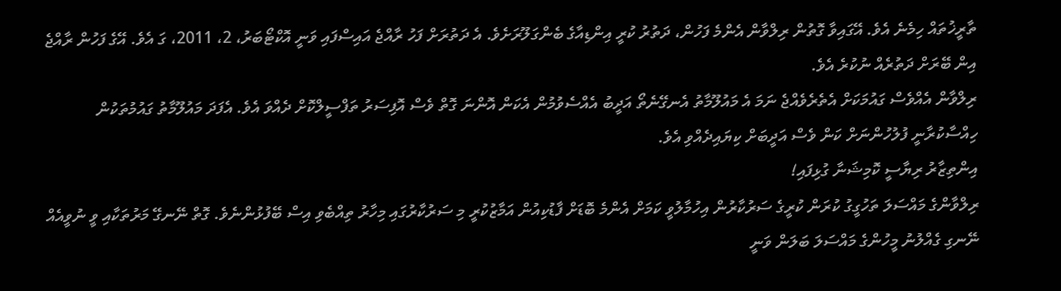ތާރީޚުތައް ހިމެނެ އެވެ. އޭގައިވާ ގޮތުން ރިލްވާން އެންމެ ފަހުން، ދަތުރު ކުރީ އިންޑިއާގެ ބެންގަލޫރަށެވެ. އެ ދަތުރަށް ފަހު ރާއްޖެ އައިސްފައި ވަނީ އޮކްޓޯބަރު، 2، 2011، ގަ އެވެ. އޭގެ ފަހުން ރާއްޖެ އިން ބޭރަށް ދަތުރެއް ނުކުރެ އެވެ.
ރިލްވާން އެއްވެސް ގައުމަކަށް އެތެރެވެއްޖެ ނަމަ އެ މައުލޫމާތު އެނގޭނެތޯ އަދީބު އެއްސެވުމުން އެކަން އޮންނަ ގޮތް ވެސް އޮފިސަރު ތަފްސީލްކޮށް ދެއްވަ އެވެ. އެފަދަ މައުލޫމާތު ގައުމުތަކުން ހިއްސާކުރާނީ ފުލުހުންނަށް ކަން ވެސް އަދީބަށް ކިޔައިދެއްވި އެވެ.
އިންތިޒާރު ރިޔާސީ ކޮމިޝަނާ ގުޅިފައި!
ރިލްވާންގެ މައްސަލަ ތަހުގީގު ކުރަން ކުރީގެ ސަރުކާރުން އިހުމާލުވީ ކަމަށް އެންމެ ބޮޑަށް ފާޑުކިއުން އަމާޒުކުރީ މި ސަރުކާރުގައި މިހާރު ތިއްބެވި އިސް ބޭފުޅުންނެވެ. ގޮތް ނޭނގޭ މަރުތަކާއި ވީ ނުވީއެއް ނޭނގި ގެއްލުނު މީހުންގެ މައްސަލަ ބަލަން ވަނީ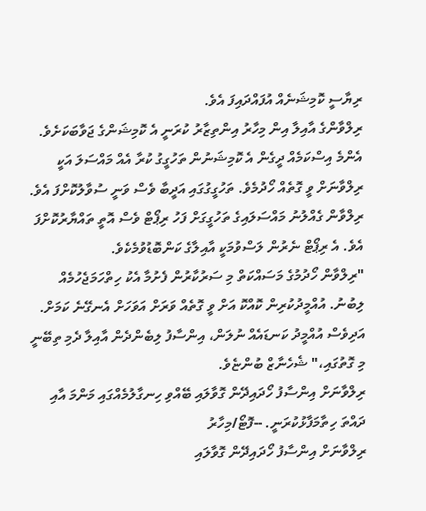ރިޔާސީ ކޮމިޝަނެއް އުފައްދައިފަ އެވެ.
ރިލްވާންގެ އާއިލާ އިން މިހާރު އިންތިޒާރު ކުރަނީ އެ ކޮމިޝަންގެ ޖަވާބަކަށެވެ. އެންމެ އިސްކަމެއް ދީގެން އެ ކޮމިޝަނުން ތަހުގީގު ކުރާ އެއް މައްސަލަ އަކީ ރިލްވާނަށް ވީ ގޮތެއް ހޯދުމެވެ. ތަހުގީގުގައި އަދީބާ ވެސް ވަނީ ސުވާލުކޮށްފަ އެވެ.
ރިލްވާން ގެއްލުނު މައްސަލައިގެ ތަހުގީގަށް ފަހު ރިޕޯޓް ވެސް އޮތީ ތައްޔާރުކޮށްފަ އެވެ. އެ ރިޕޯޓް ނެރުން ލަސްވުމަކީ އާއިލާގެ ކަންބޮޑުވުމެކެވެ.
"ރިލްވާން ހޯދުމުގެ މަސައްކަތް މި ސަރުކާރުން ފެށުމާ އެކު ހިތްހަމަޖެހުމެއް ލިބުނު. އުއްމީދުކުރިން ކޮއްކޮ އަށް ވީ ގޮތެއް ވަރަށް އަވަހަށް އެނގޭނެ ކަމަށް. އަދިވެސް އުއްމީދު ކަނޑައެއް ނުލަން، އިންސާފު ލިބެންދެން އާއިލާ ދެމި ތިބޭނީ މި ގޮތުގައި،" ޝެހެނާޒް ބުންޏެވެ.
ރިލްވާނަށް އިންސާފު ހޯދައިދޭން ގޮވާލައި ބޭއްވި ހިނގާލުމެއްގައި މަންމަ އާއި ދައްތަ ހިތާމަފާޅުކުރަނީ. --ފޮޓޯ/މިހާރު
ރިލްވާނަށް އިންސާފު ހޯދައިދޭން ގޮވާލައި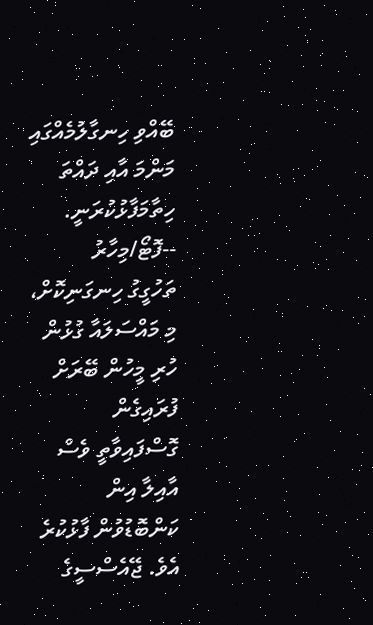ބޭއްވި ހިނގާލުމެއްގައި މަންމަ އާއި ދައްތަ ހިތާމަފާޅުކުރަނީ. --ފޮޓޯ/މިހާރު
ތަހުގީގު ހިނގަނިކޮށް، މި މައްސަލައާ ގުޅުން ހުރި މީހުން ބޭރަށް ފުރައިގެން ގޮސްފައިވާތީ ވެސް އާއިލާ އިން ކަންބޮޑުވުން ފާޅުކުރެ އެވެ. ޖޭއެސްސީގެ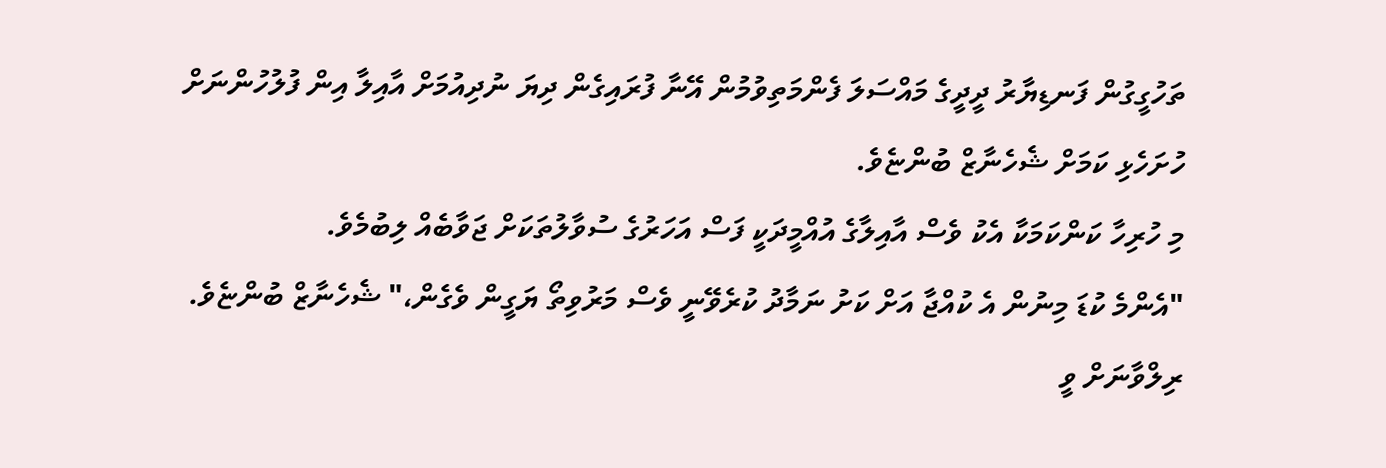ތަހުގީގުން ފަނޑިޔާރު ދީދީގެ މައްސަލަ ފެންމަތިވުމުން އޭނާ ފުރައިގެން ދިޔަ ނުދިއުމަށް އާއިލާ އިން ފުލުހުންނަށް ހުށަހެޅި ކަމަށް ޝެހެނާޒް ބުންޏެވެ.
މި ހުރިހާ ކަންކަމަކާ އެކު ވެސް އާއިލާގެ އުއްމީދަކީ ފަސް އަހަރުގެ ސުވާލުތަކަށް ޖަވާބެއް ލިބުމެވެ.
"އެންމެ ކުޑަ މިނުން އެ ކުއްޖާ އަށް ކަށު ނަމާދު ކުރެވޭނީ ވެސް މަރުވިތޯ ޔަގީން ވެގެން،" ޝެހެނާޒް ބުންޏެވެ.
ރިލްވާނަށް ވީ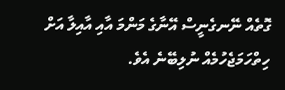ގޮތެއް ނޭނގެނީސް އޭނާގެ މަންމަ އާއި އާއިލާ އަށް ހިތްހަމަޖެހުމެއް ނުލިބޭނެ އެވެ.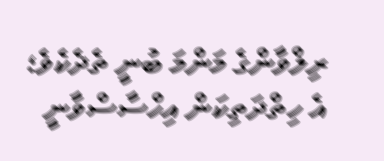ރިލްވާންގެ މަންމަ ބުނީ ތެދެކެވެ؛ އެ ހިތްދަތިކަން އިހްސާސްވާނީ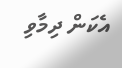އެކަން ދިމާވި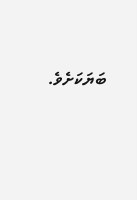ބަޔަކަށެވެ.